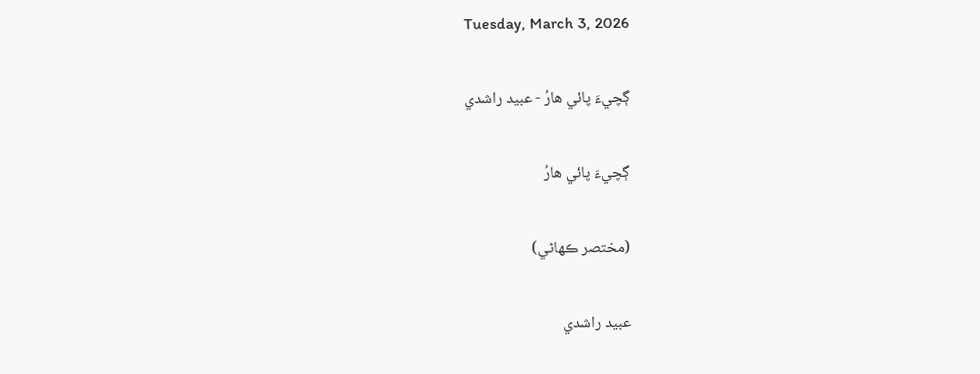Tuesday, March 3, 2026

ڳچيءَ پائي هارُ - عبيد راشدي

ڳچيءَ پائي هارُ

(مختصر ڪهاڻي)

عبيد راشدي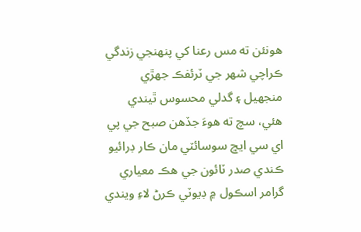ھونئن ته مس رعنا کي پنھنجي زندگي ڪراچي شھر جي ٽرئفڪ جھڙي منجهيل ۽ گدلي محسوس ٿيندي ھئي، سچ ته ھوءَ جڏھن صبح جي پي اي سي ايڇ سوسائٽي مان ڪار ڊرائيو ڪندي صدر ٽائون جي ھڪ معياري گرامر اسڪول ۾ ڊيوٽي ڪرڻ لاءِ ويندي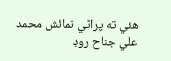ھئي ته پراڻي نمائش محمد علي جناح روڊ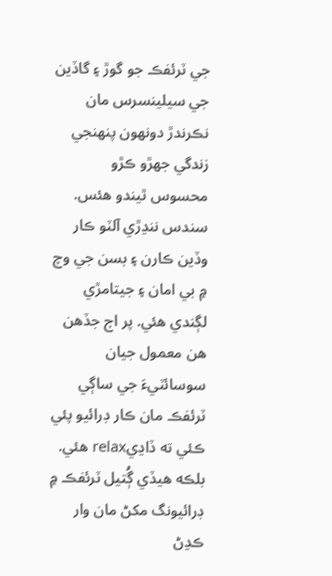جي ٽرئفڪ جو گوڙ ۽ گاڏين جي سيلينسرس مان نڪرندڙ دونهون پنھنجي زندگي جھڙو ڪڙو محسوس ٿيندو ھئس. سندس ننڍڙي آلٽو ڪار وڏين ڪارن ۽ بسن جي وچ ۾ بي امان ۽ جيتامڙي لڳندي ھئي. پر اڄ جڏھن ھن معمول جيان سوسائٽيءَ جي ساڳي ٽرئفڪ مان ڪار ڊرائيو پئي ڪئي ته ڏاڍيrelax هئي. بلڪه ھيڏي ڳُتيل ٽرئفڪ ۾ ڊرائيونگ مکڻ مان وار ڪڍڻ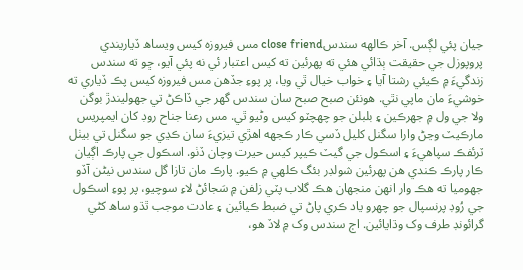جيان پئي لڳس. آخر ڪالھه سندسclose friend مس فيروزه کيس ويساھ ڏياريندي پروپوزل جي حقيقت ٻڌائي ھئي ته پھرئين ته کيس اعتبار ئي نه پئي آيو، ڇو ته سندس زندگيءَ ۾ ڪيئي رشتا آيا ۽ خواب خيال ٿي ويا، پر پوءِ جڏھن مس فيروزه کيس پڪ ڏياري ته خوشيءَ مان ماپي نٿي. ھونئن صبح صبح سان سندس گھر جي ڏاڪڻ تي جھوليندڙ بوگن ولا جي ول ۾ جھرڪين ۽ بلبلن جو چھچٽو کيس وڻيو ٿي. مس رعنا جناح روڊ کان ايمپريس مارڪيٽ وڃڻ وارا سگنل کليل ڏسي ڪار ڪجھه اھڙي تيزيءَ سان ڪڍي جو سگنل تي بيٺل ٽرئفڪ سپاھيءَ ۽ اسڪول جي گيٽ ڪيپر کيس حيرت وچان ڏٺو. اسڪول جي پارڪ اڳيان ڪار پارڪ ڪندي ھن پھرئين شولڊر بئگ ڪلھي ۾ ڪيو. پارڪ مان تازا گل سندس نيڻن آڏو جھوميا ته ھڪ وار انھن منجھان ھڪ گلاب پٽي زلفن ۾ سَجائڻ لاءِ سوچيو، پر پوءِ اسڪول جي رُوڊ پرنسپال جو چھرو ياد ڪري پاڻ تي ضبط ڪيائين ۽ عادت موجب ٿڌو ساھ کڻي گرائونڊ طرف وک وڌايائين. اڄ سندس وک ۾ لاڏ ھو،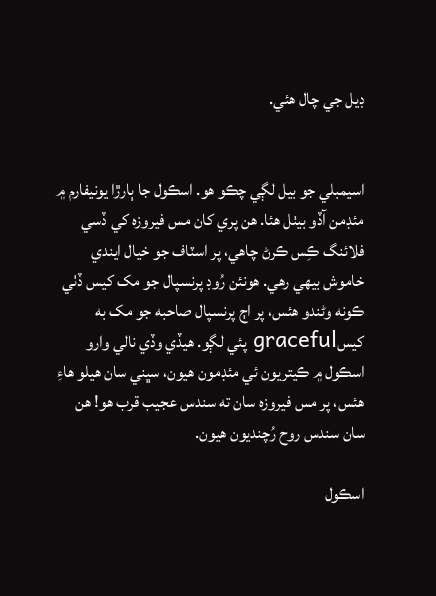ڊيل جي چال ھئي.


اسيمبلي جو بيل لڳي چڪو ھو. اسڪول جا ٻارڙا يونيفارم ۾ مئڊمن آڏو بيٺل ھئا. ھن پري کان مس فيروزه کي ڏسي فلائنگ ڪِس ڪرڻ چاھي، پر اسٽاف جو خيال ايندي خاموش بيھي رھي. ھونئن رُوڊ پرنسپال جو مک کيس ڏٺي ڪونه وڻندو ھئس، پر اڄ پرنسپال صاحبه جو مک به کيسgraceful پئي لڳو. ھيڏي وڏي نالي وارو اسڪول ۾ ڪيتريون ئي مئڊمون ھيون، سڀني سان ھيلو ھاءِ ھئس، پر مس فيروزه سان ته سندس عجيب قرب ھو! ھن سان سندس روح رُچنديون ھيون.

اسڪول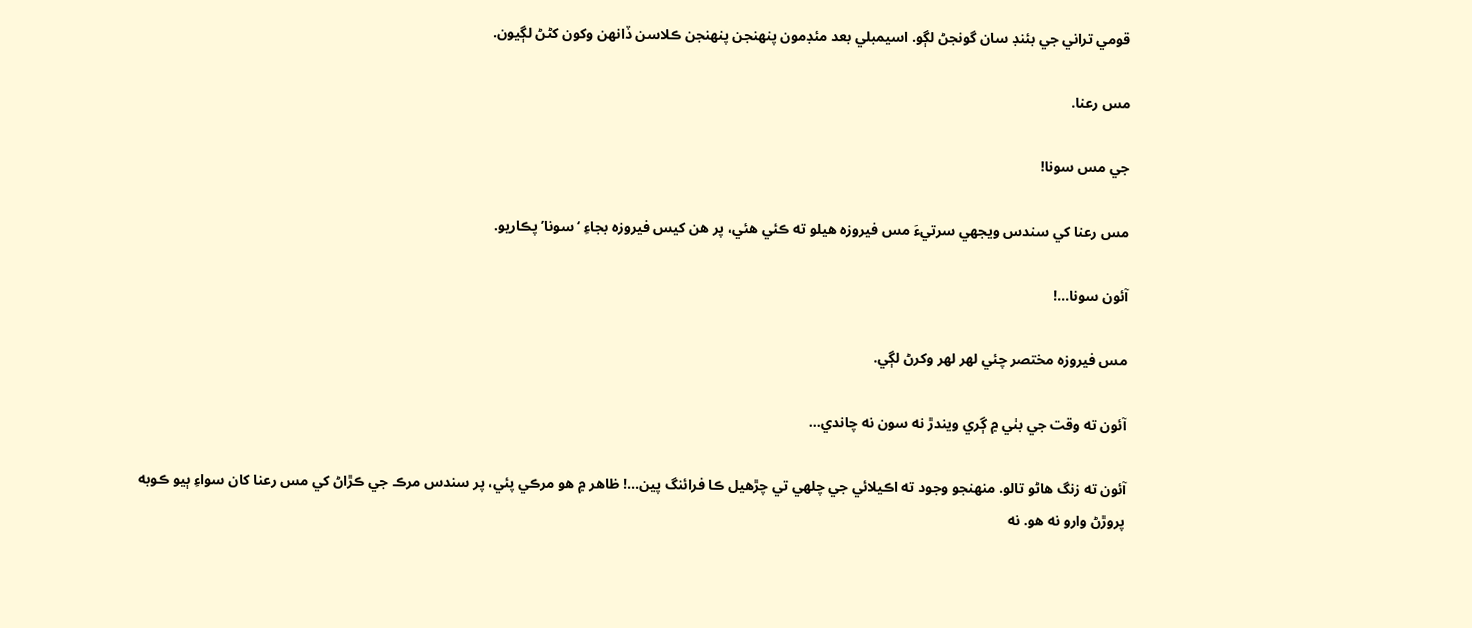قومي تراني جي بئنڊ سان گونجڻ لڳو. اسيمبلي بعد مئڊمون پنھنجن پنھنجن ڪلاسن ڏانھن وکون کڻڻ لڳيون.

مس رعنا.

جي مس سونا!

مس رعنا کي سندس ويجھي سرتيءَ مس فيروزه ھيلو ته ڪئي ھئي، پر ھن کيس فيروزه بجاءِ ‘سونا’ پڪاريو.

آئون سونا...!

مس فيروزه مختصر چئي لھر لھر وکرڻ لڳي.

آئون ته وقت جي بٺي ۾ ڳري ويندڙ نه سون نه چاندي...

آئون ته زنگ ھاڻو تالو. منھنجو وجود ته اڪيلائي جي چلھي تي چڙھيل ڪا فرائنگ پين...! ظاھر ۾ ھو مرڪي پئي، پر سندس مرڪ جي ڪڙاڻ کي مس رعنا کان سواءِ ٻيو ڪوبه پروڙڻ وارو نه ھو. نه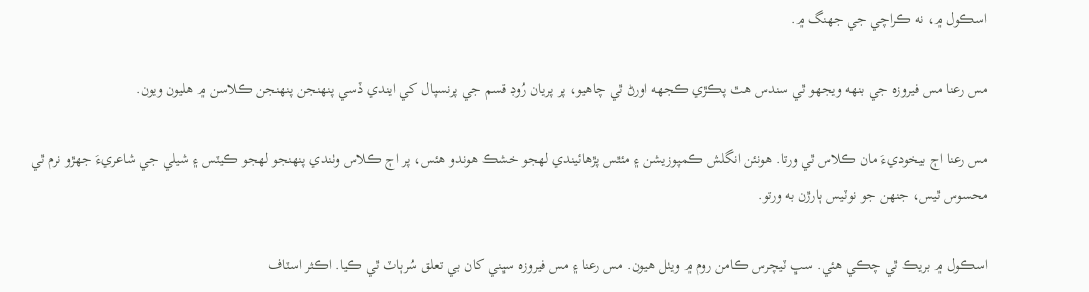اسڪول ۾، نه ڪراچي جي جھنگ ۾.

مس رعنا مس فيروزه جي بنهه ويجھو ٿي سندس ھٿ پڪڙي ڪجھه اورڻ ٿي چاھيو، پر پريان رُوڊ قسم جي پرنسپال کي ايندي ڏسي پنھنجن پنھنجن ڪلاسن ۾ ھليون ويون.

مس رعنا اڄ بيخوديءَ مان ڪلاس ٿي ورتا. ھونئن انگلش ڪمپوزيشن ۽ مئٿس پڙهائيندي لھجو خشڪ ھوندو ھئس، پر اڄ ڪلاس وٺندي پنھنجو لھجو ڪيٽس ۽ شيلي جي شاعريءَ جھڙو نرم ٿي محسوس ٿيس، جنھن جو نوٽيس ٻارڙن به ورتو.

اسڪول ۾ بريڪ ٿي چڪي ھئي. سڀ ٽيچرس ڪامن روم ۾ ويٺل ھيون. مس رعنا ۽ مس فيروزه سڀني کان بي تعلق سُرٻاٽ ٿي ڪيا. اڪثر اسٽاف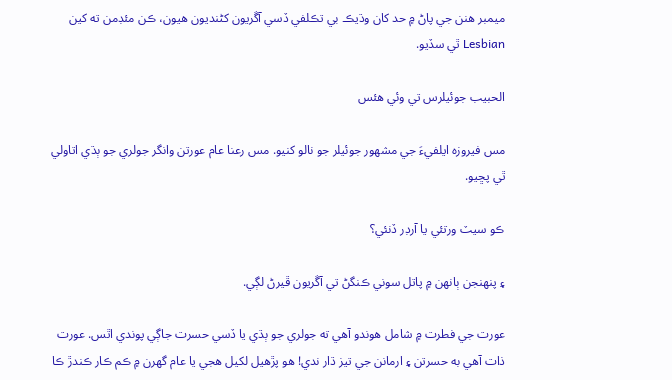ميمبر ھنن جي پاڻ ۾ حد کان وڌيڪ بي تڪلفي ڏسي آڱريون کڻنديون ھيون، ڪن مئڊمن ته کين Lesbian ٿي سڏيو.

الحبيب جوئيلرس تي وئي ھئس

مس فيروزه ايلفيءَ جي مشھور جوئيلر جو نالو کنيو. مس رعنا عام عورتن وانگر جولري جو ٻڌي اتاولي ٿي پڇيو.

ڪو سيٽ ورتئي يا آرڊر ڏنئي؟

۽ پنھنجن ٻانھن ۾ پاتل سوني ڪنگڻ تي آڱريون ڦيرڻ لڳي.

عورت جي فطرت ۾ شامل ھوندو آھي ته جولري جو ٻڌي يا ڏسي حسرت جاڳي پوندي اٿس. عورت ذات آھي به حسرتن ۽ ارمانن جي تيز ڌار ندي! ھو پڙھيل لکيل ھجي يا عام گھرن ۾ ڪم ڪار ڪندڙ ڪا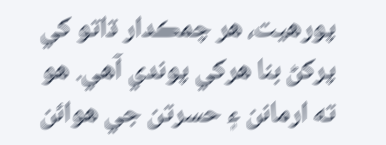پورھيت، ھر چمڪدار ڌاتو کي پرکڻ بنا ھرکي پوندي آھي. ھو ته ارمانن ۽ حسرتن جي ھوائن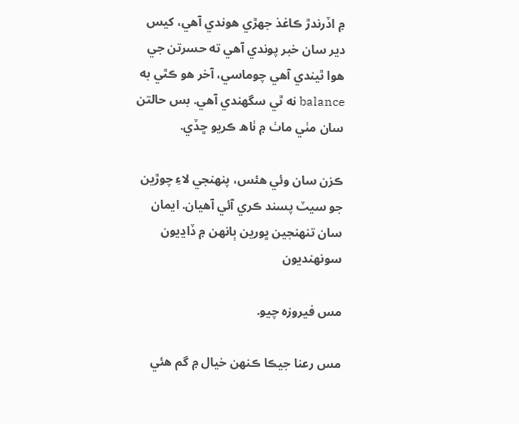۾ اڏرندڙ ڪاغذ جھڙي ھوندي آھي، کيس دير سان خبر پوندي آھي ته حسرتن جي ھوا ٿيندي آھي چوماسي، آخر ھو ڪٿي به balance نه ٿي سگھندي آھي. بس حالتن سان مٺي ماٺ ۾ ٺاھ ڪريو ڇڏي.

ڪزن سان وئي ھئس، پنھنجي لاءِ چوڙين جو سيٽ پسند ڪري آئي آھيان. ايمان سان تنھنجين ڀورين ٻانھن ۾ ڏاڍيون سونھنديون

مس فيروزه چيو.

مس رعنا جيڪا ڪنھن خيال ۾ گم ھئي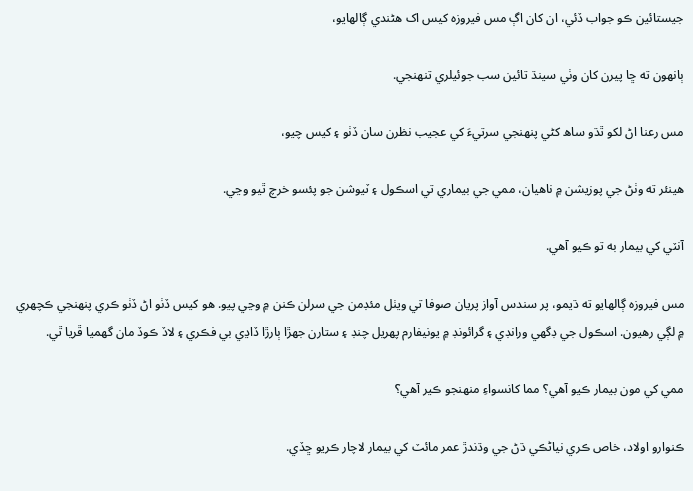جيستائين ڪو جواب ڏئي، ان کان اڳ مس فيروزه کيس اک ھڻندي ڳالھايو،

ٻانھون ته ڇا پيرن کان وٺي سينڌ تائين سب جوئيلري تنھنجي.

مس رعنا اڻ لکو ٿڌو ساھ کڻي پنھنجي سرتيءَ کي عجيب نظرن سان ڏٺو ۽ کيس چيو،

ھينئر ته وٺڻ جي پوزيشن ۾ ناھيان، ممي جي بيماري تي اسڪول ۽ ٽيوشن جو پئسو خرچ ٿيو وڃي.

آنٽي کي بيمار به تو ڪيو آھي.

مس فيروزه ڳالھايو ته ڌيمو، پر سندس آواز پريان صوفا تي ويٺل مئڊمن جي سرلن ڪنن ۾ وڃي پيو. ھو کيس ڏٺو اڻ ڏٺو ڪري پنھنجي ڪچهري ۾ لڳي رھيون. اسڪول جي ڊگھي ورانڊي ۽ گرائونڊ ۾ يونيفارم پھريل چنڊ ۽ ستارن جھڙا ٻارڙا ڏاڍي بي فڪري ۽ لاڏ ڪوڏ مان گھميا ڦريا ٿي.

ممي کي مون بيمار ڪيو آھي؟ مما کانسواءِ منھنجو ڪير آھي؟

ڪنوارو اولاد، خاص ڪري نياڻڪي ڌڻ جي وڌندڙ عمر مائٽ کي بيمار لاچار ڪريو ڇڏي.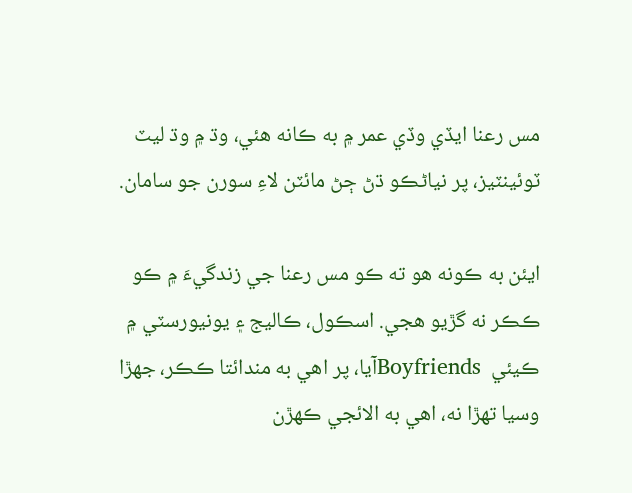مس رعنا ايڏي وڏي عمر ۾ به ڪانه ھئي، وڌ ۾ وڌ ليٽ ٽوئينٽيز، پر نياڻڪو ڌڻ ڄڻ مائٽن لاءِ سورن جو سامان.

ايئن به ڪونه ھو ته ڪو مس رعنا جي زندگيءَ ۾ ڪو ڪڪر نه گڙيو ھجي. اسڪول، ڪاليج ۽ يونيورسٽي ۾ ڪيئي  Boyfriendsآيا، پر اھي به مندائتا ڪڪر، جھڙا وسيا تھڙا نه، اھي به الائجي ڪھڙن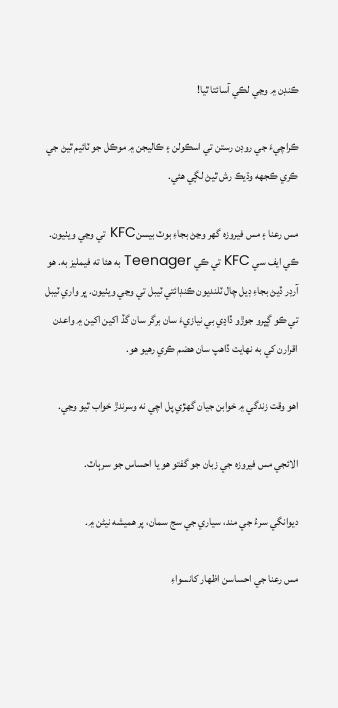ڪنڊن ۾ وڃي لڪي آسائتا ٿيا!

ڪراچيءَ جي روڊن رستن تي اسڪولن ۽ ڪاليجن ۾ موڪل جو ٽائيم ٿيڻ جي ڪري ڪجھه وڌيڪ رش ٿيڻ لڳي ھئي.

مس رعنا ۽ مس فيروزه گھر وڃڻ بجاءِ بوٽ بيسنKFC تي وڃي ويٺيون. ڪي ايف سي KFC تي ڪي Teenager به ھئا ته فيمليز به. ھو آرڊر ڏيڻ بجاءِ ڊيل چال ٽلنديون ڪنڊائتي ٽيبل تي وڃي ويٺيون. ڀر واري ٽيبل تي ڪو ڳڀرو جوڙو ڏاڍي بي نيازيءَ سان برگر سان گڏ اکين اکين ۾ واعدن اقرارن کي به نھايت ڏاھپ سان ھضم ڪري رھيو ھو.

اھو وقت زندگي ۾ خوابن جيان گھڙي پل اچي نه وسرندڙ خواب ٿيو وڃي.

الائجي مس فيروزه جي زبان جو گفتو ھو يا احساس جو سرٻاٽ.

ديوانگي سرءُ جي مند، سياري جي سج سمان، پر ھميشه نيڻن ۾.

مس رعنا جي احساسن اظھار کانسواءِ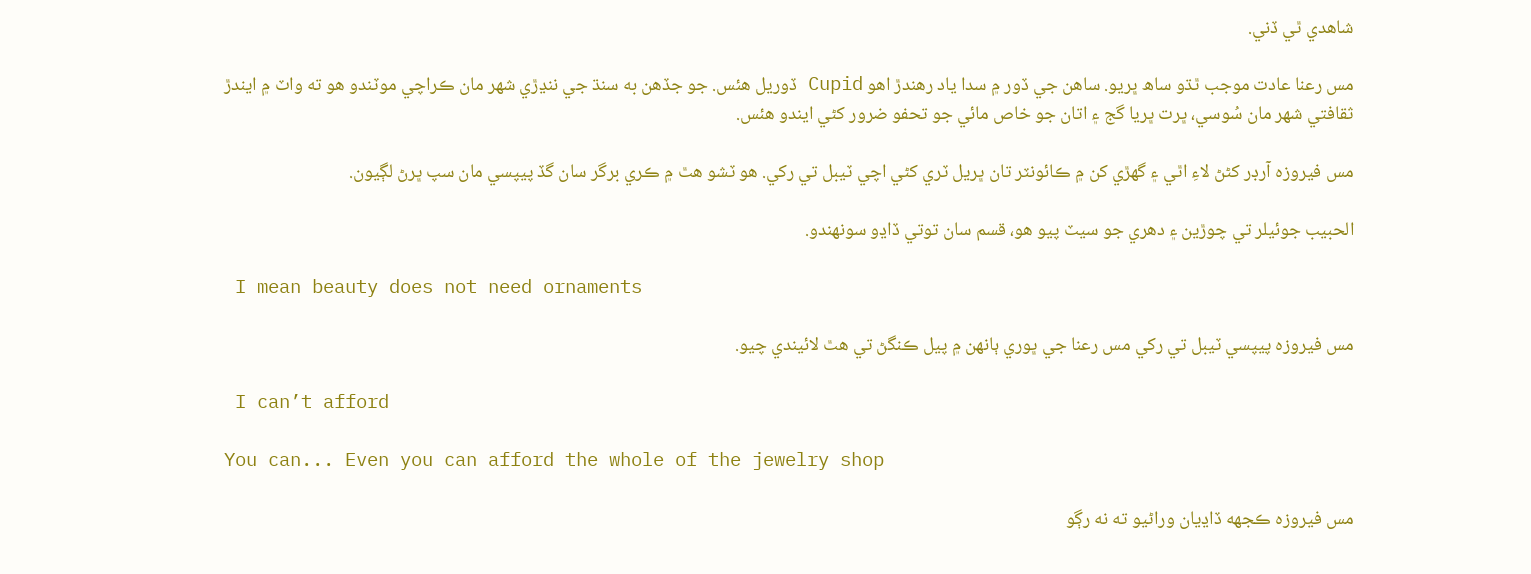شاھدي ٿي ڏني.

مس رعنا عادت موجب ٿڌو ساھ ڀريو. ساھن جي ڏور ۾ سدا ياد رھندڙ اھو Cupid ڏوريل ھئس. جو جڏھن به سنڌ جي ننڍڙي شھر مان ڪراچي موٽندو ھو ته واٽ ۾ ايندڙ ثقافتي شھر مان سُوسي، ڀرت ڀريا گج ۽ اتان جو خاص مائي جو تحفو ضرور کڻي ايندو ھئس.

مس فيروزه آرڊر کڻڻ لاءِ اٿي ۽ گھڙي کن ۾ ڪائونٽر تان ڀريل ٽري کڻي اچي ٽيبل تي رکي. ھو ٽشو ھٿ ۾ ڪري برگر سان گڏ پيپسي مان سپ ڀرڻ لڳيون.

الحبيب جوئيلر تي چوڙين ۽ دھري جو سيٽ پيو ھو، قسم سان توتي ڏاڍو سونھندو.

 I mean beauty does not need ornaments

مس فيروزه پيپسي ٽيبل تي رکي مس رعنا جي ڀوري ٻانھن ۾ پيل ڪنگڻ تي ھٿ لائيندي چيو.

 I can’t afford

You can... Even you can afford the whole of the jewelry shop

مس فيروزه ڪجھه ڏاڍيان وراڻيو ته نه رڳو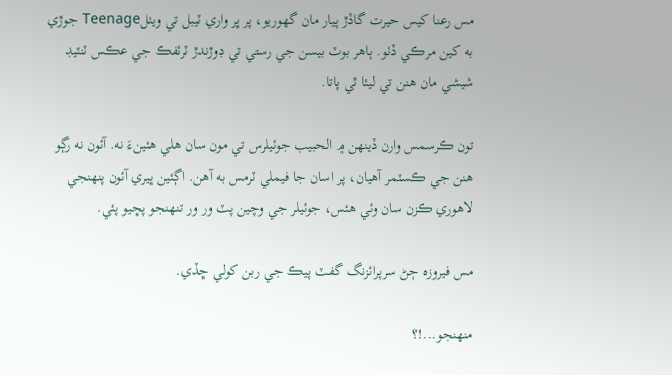مس رعنا کيس حيرت گاڏڙ پيار مان گھوريو، پر ڀر واري ٽيبل تي ويٺلTeenage جوڙي به کين مرڪي ڏٺو. ٻاھر بوٽ بيسن جي رستي تي ڊوڙندڙ ٽرئفڪ جي عڪس ٽنٽيڊ شيشي مان ھنن تي ليئا ٿي پاتا.

تون ڪرسمس وارن ڏينھن ۾ الحبيب جوئيلرس تي مون سان ھلي ھئينءَ نه. آئون نه رڳو ھنن جي ڪسٽمر آھيان، پر اسان جا فيملي ٽرمس به آھن. اڳئين ڀيري آئون پنھنجي لاھوري ڪزن سان وئي ھئس، جوئيلر جي وچين پٽ ور ور تنھنجو پڇيو پئي.

مس فيروزه ڄڻ سرپرائزنگ گفٽ پيڪ جي ربن کولي ڇڏي.

منھنجو...!؟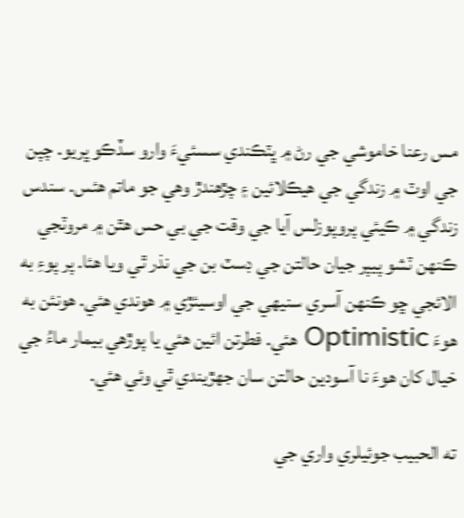مس رعنا خاموشي جي رڻ ۾ ڀٽڪندي سسئيءَ وارو سڏڪو ڀريو. چپن جي اوٽ ۾ زندگي جي ھيڪلائين ۽ چڙھندڙ وھي جو ماتم ھئس. سندس زندگي ۾ ڪيئي پروپوزلس آيا جي وقت جي بي حس ھٿن ۾ مروٽجي ڪنھن ٽشو پيپر جيان حالتن جي ڊسٽ بن جي نذر ٿي ويا ھئا. پر پوءِ به الائجي ڇو ڪنھن آسري سنيھي جي اوسيئڙي ۾ ھوندي ھئي. ھونئن به ھوءَ Optimistic هئي. فطرتن ائين ھئي يا پوڙھي بيمار ماءُ جي خيال کان ھوءَ نا آسودين حالتن سان جھڙيندي ٿي وئي ھئي.

ته الحبيب جوئيلري واري جي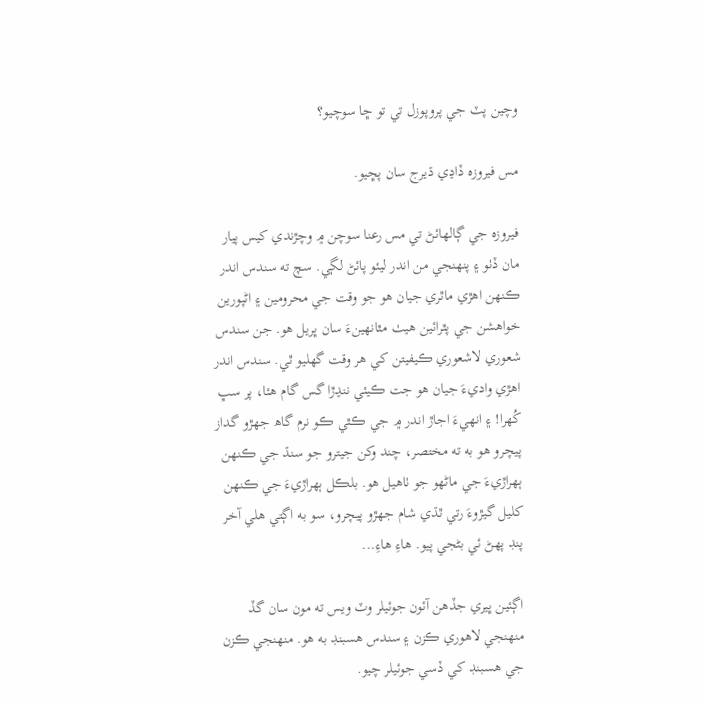وچين پٽ جي پروپوزل تي تو ڇا سوچيو؟

مس فيروزه ڏاڍي ڌيرج سان پڇيو.

فيروزه جي ڳالھائڻ تي مس رعنا سوچن ۾ وچڙندي کيس پيار مان ڏٺو ۽ پنھنجي من اندر ليئو پائڻ لڳي. سچ ته سندس اندر ڪنھن اھڙي ماٿري جيان ھو جو وقت جي محرومين ۽ اڻپورين خواهشن جي پٿرائين ھيٺ مٿانھينءَ سان ڀريل ھو. جن سندس شعوري لاشعوري ڪيفيتن کي ھر وقت گھليو ٿي. سندس اندر اھڙي واديءَ جيان ھو جت ڪيئي ننڍڙا گس گام ھئا، پر سڀ کُهرا! ۽ انھيءَ اجاڙ اندر ۾ جي ڪٿي ڪو نرم گاھ جھڙو گداز پيچرو ھو به ته مختصر، چند وکن جيترو جو سنڌ جي ڪنھن ٻھراڙيءَ جي ماڻھو جو ٺاھيل ھو. بلڪل ٻھراڙيءَ جي ڪنھن کليل گيڙوءَ رتي ٿڌي شام جھڙو پيچرو، سو به اڳتي ھلي آخر پنڊ پھڻ ئي بڻجي پيو. ھاءِ ھاءِ...

اڳئين ڀيري جڏھن آئون جوئيلر وٽ ويس ته مون سان گڏ منھنجي لاھوري ڪزن ۽ سندس ھسبنڊ به ھو. منھنجي ڪزن جي ھسبنڊ کي ڏسي جوئيلر چيو.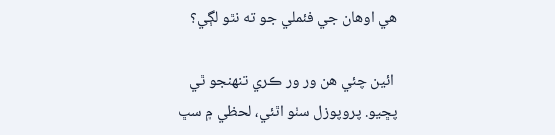ھي اوھان جي فئملي جو ته نٿو لڳي؟

 ائين چئي ھن ور ور ڪري تنھنجو ٿي پڇيو. پروپوزل سٺو اٿئي، لحظي ۾ سڀ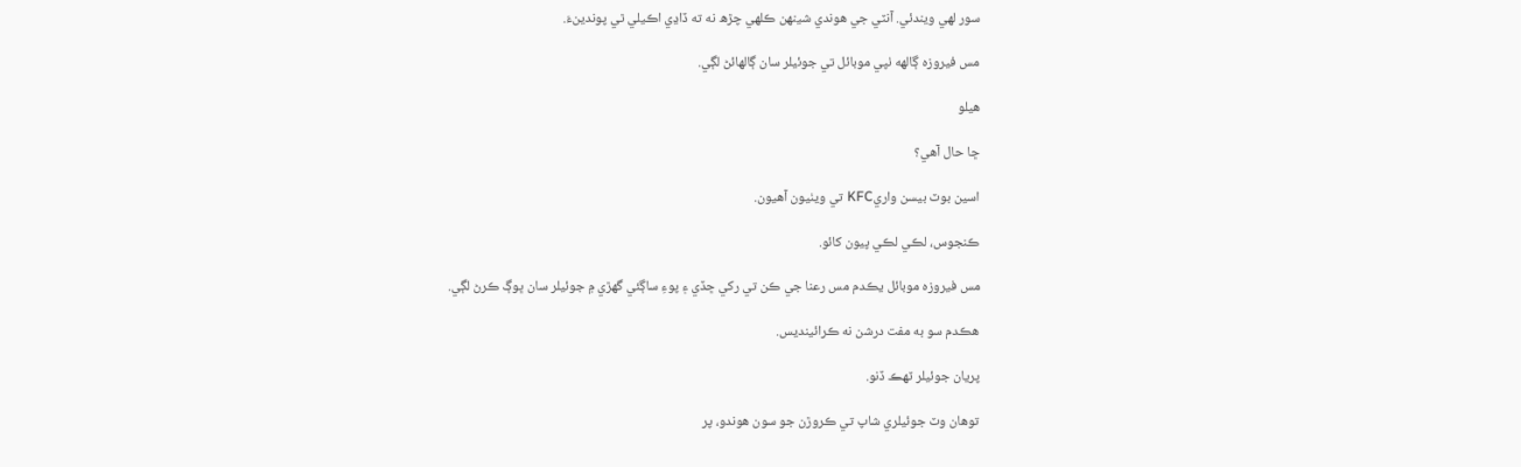سور لھي ويندئي. آنٽي جي ھوندي شينھن ڪلھي چڙھ نه ته ڏاڍي اڪيلي ٿي پوندينءَ.

مس فيروزه ڳالھه ٺپي موبائل تي جوئيلر سان ڳالھائڻ لڳي.

ھيلو

ڇا حال آھي؟

اسين بوٽ بيسن واريKFC تي ويٺيون آھيون.

ڪنجوس، لڪي لڪي پيون کائو.

مس فيروزه موبائل يڪدم مس رعنا جي ڪن تي رکي ڇڏي ۽ پوءِ ساڳئي گھڙي ۾ جوئيلر سان ڀوڳ ڪرڻ لڳي.

ھڪدم سو به مفت درشن نه ڪرائينديس.

پريان جوئيلر ٽھڪ ڏنو.

توھان وٽ جوئيلري شاپ تي ڪروڙن جو سون ھوندو، پر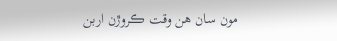مون سان ھن وقت ڪروڙن اربن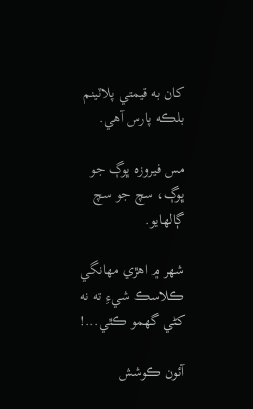کان به قيمتي پلاٽينم بلڪه پارس آھي.

مس فيروزه ڀوڳ جو ڀوڳ، سچ جو سچ ڳالھايو.

شھر ۾ اھڙي مھانگي ڪلاسڪ شيءِ ته نه کڻي گھمو ڪٿي...!

آئون ڪوشش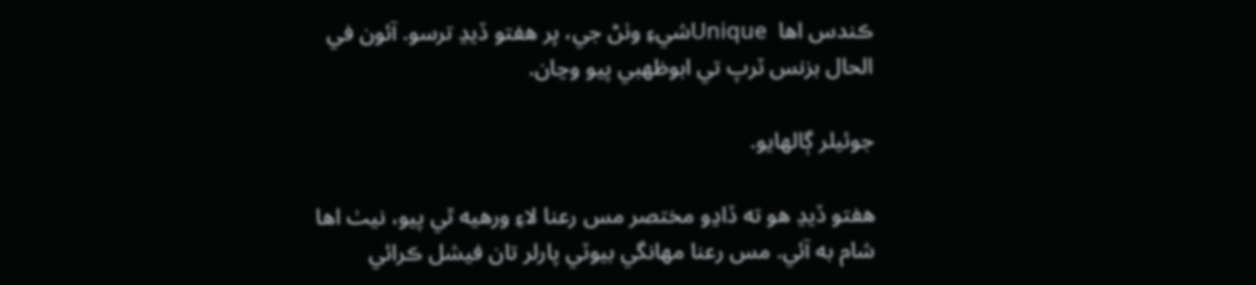ڪندس اھا  Uniqueشيءِ وٺڻ جي، پر ھفتو ڏيڍ ترسو. آئون في الحال بزنس ٽرپ تي ابوظھبي پيو وڃان.

جوئيلر ڳالھايو.

ھفتو ڏيڍ ھو ته ڏاڍو مختصر مس رعنا لاءِ ورھيه ٿي پيو، نيٺ اھا شام به آئي. مس رعنا مھانگي بيوٽي پارلر تان فيشل ڪرائي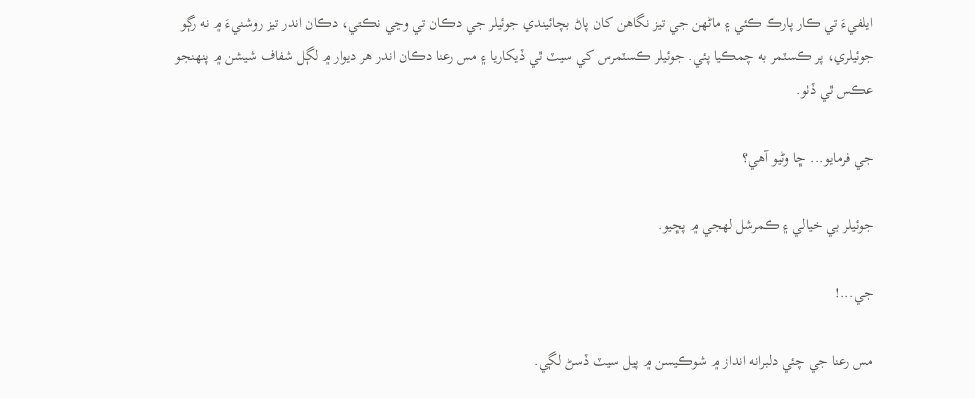ايلفيءَ تي ڪار پارڪ ڪئي ۽ ماڻھن جي تيز نگاھن کان پاڻ بچائيندي جوئيلر جي دڪان تي وڃي نڪتي، دڪان اندر تيز روشنيءَ ۾ نه رڳو جوئيلري، پر ڪسٽمر به چمڪيا پئي. جوئيلر ڪسٽمرس کي سيٽ ٿي ڏيکاريا ۽ مس رعنا دڪان اندر ھر ديوار ۾ لڳل شفاف شيشن ۾ پنھنجو عڪس ٿي ڏٺو.

جي فرمايو... ڇا وڻيو آھي؟

جوئيلر بي خيالي ۽ ڪمرشل لھجي ۾ پڇيو.

جي...!

مس رعنا جي چئي دلبرانه انداز ۾ شوڪيسن ۾ پيل سيٽ ڏسڻ لڳي.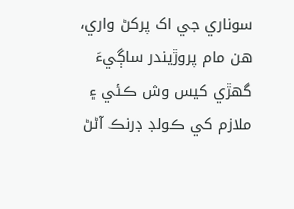سوناري جي اک پرکڻ واري، ھن مام پروڙيندر ساڳيءَ گھڙي کيس وش ڪئي ۽ ملازم کي ڪولڊ ڊرنڪ آڻڻ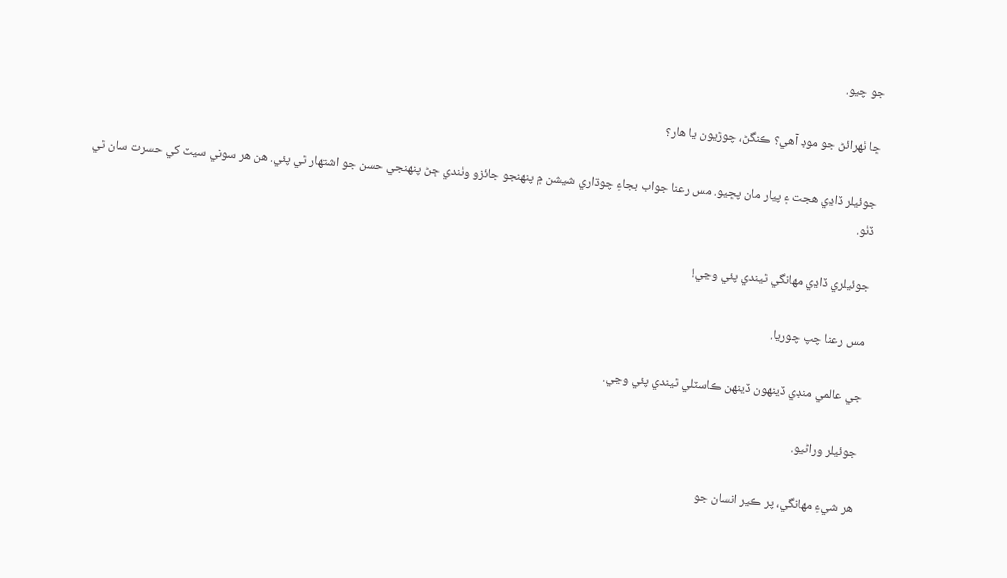جو چيو.

ڇا ٺهرائڻ جو موڊ آھي؟ ڪنگڻ، چوڙيون يا ھار؟

جوئيلر ڏاڍي ھجت ۽ پيار مان پڇيو. مس رعنا جواب بجاءِ چوڌاري شيشن ۾ پنھنجو جائزو وٺندي ڄڻ پنھنجي حسن جو اشتھار ٿي پئي. ھن ھر سوني سيٽ کي حسرت سان ٿي ڏٺو.

جوئيلري ڏاڍي مهانگي ٿيندي پئي وڃي!

مس رعنا چپ چوريا.

جي عالمي منڊي ڏينھون ڏينھن ڪاسٽلي ٿيندي پئي وڃي.

جوئيلر وراڻيو.

ھر شيءِ مھانگي، پر ڪير انسان جو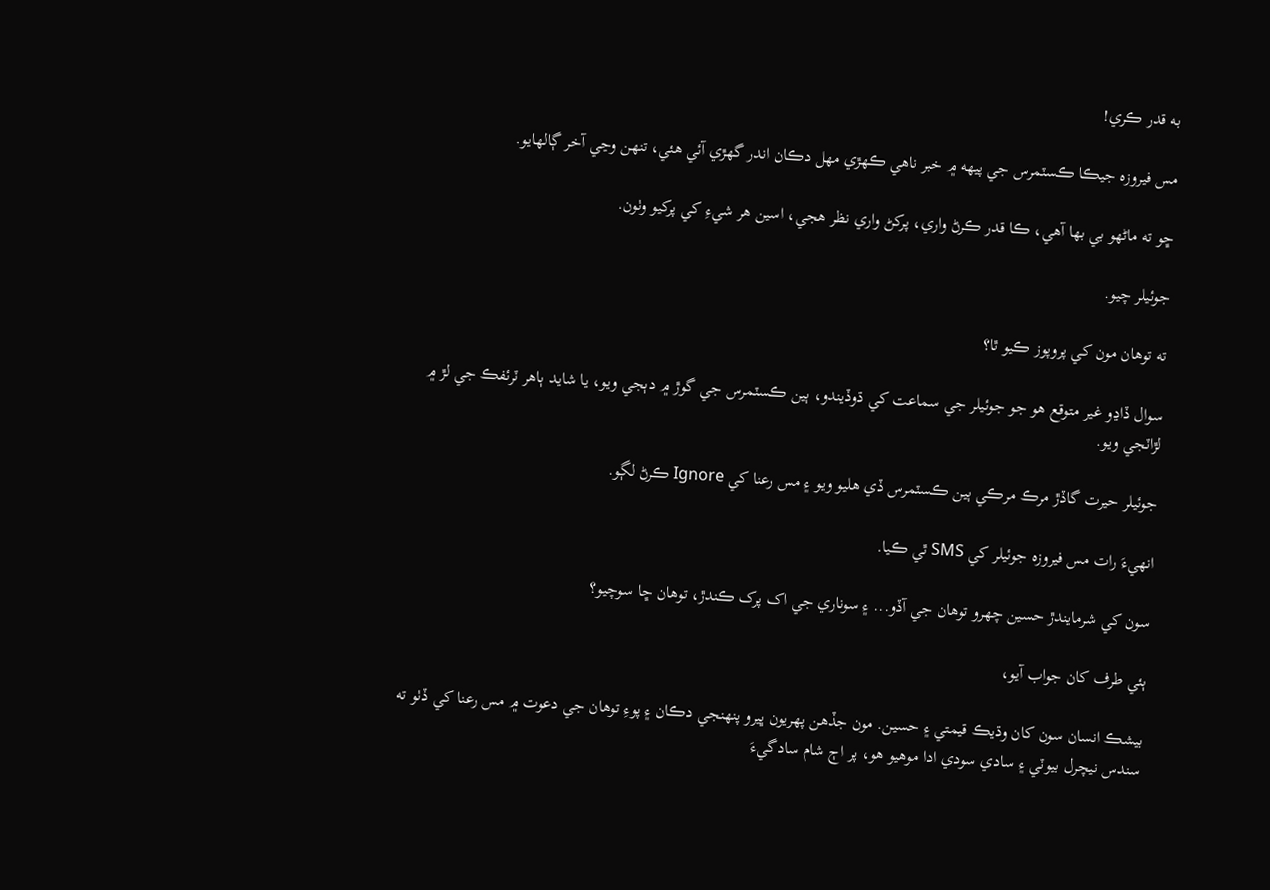به قدر ڪري!

مس فيروزه جيڪا ڪسٽمرس جي پيھه ۾ خبر ناھي ڪھڙي مھل دڪان اندر گھڙي آئي ھئي، تنھن وڃي آخر ڳالھايو.

ڇو ته ماڻھو بي بھا آھي، ڪا قدر ڪرڻ واري، پرکڻ واري نظر ھجي، اسين ھر شيءِ کي پرکيو وٺون.

جوئيلر چيو.

ته توھان مون کي پروپوز ڪيو ٿا؟

سوال ڏاڍو غير متوقع ھو جو جوئيلر جي سماعت کي ڌوڏيندو، ٻين ڪسٽمرس جي گوڙ ۾ دٻجي ويو، يا شايد ٻاھر ٽرئفڪ جي لڙ ۾ لڙاٽجي ويو.

جوئيلر حيرت گاڏڙ مرڪ مرڪي ٻين ڪسٽمرس ڏي ھليو ويو ۽ مس رعنا کي Ignore ڪرڻ لڳو.

انھيءَ رات مس فيروزه جوئيلر کي SMS ٿي ڪيا.

سون کي شرمايندڙ حسين چھرو توھان جي آڏو... ۽ سوناري جي اک پرک ڪندڙ، توھان ڇا سوچيو؟

ٻئي طرف کان جواب آيو،

بيشڪ انسان سون کان وڌيڪ قيمتي ۽ حسين. مون جڏھن پھريون ڀيرو پنھنجي دڪان ۽ پوءِ توھان جي دعوت ۾ مس رعنا کي ڏٺو ته سندس نيچرل بيوٽي ۽ سادي سودي ادا موھيو ھو، پر اڄ شام سادگيءَ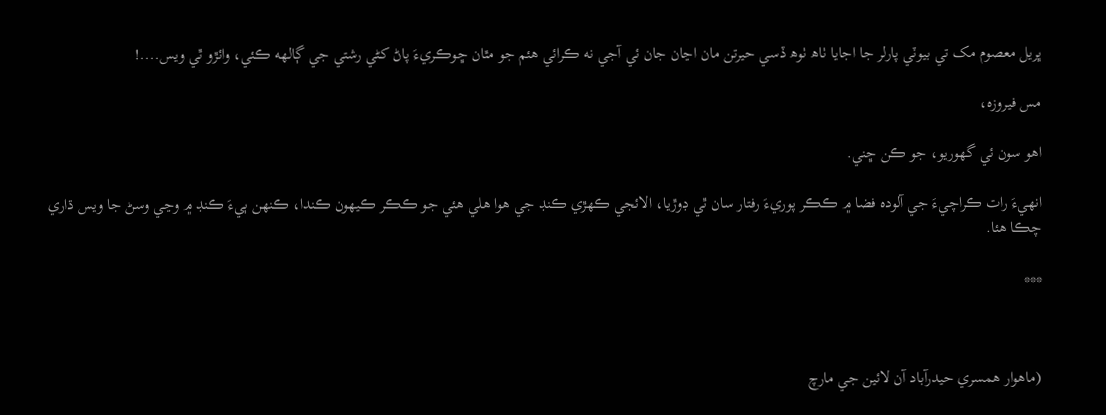ڀريل معصوم مک تي بيوٽي پارلر جا اجايا ٺاھ ٺوھ ڏسي حيرتن مان اڃان جان ئي آجي نه ڪرائي ھئم جو مٿان ڇوڪريءَ پاڻ کڻي رشتي جي ڳالھه ڪئي، وائڙو ٿي ويس....!

مس فيروزه،

اھو سون ئي گھوريو، جو ڪن ڇني.

انھيءَ رات ڪراچيءَ جي آلوده فضا ۾ ڪڪر پوريءَ رفتار سان ٿي ڊوڙيا، الائجي ڪھڙي ڪنڊ جي ھوا ھلي ھئي جو ڪڪر ڪيھون ڪندا، ڪنھن ٻيءَ ڪنڊ ۾ وڃي وسڻ جا ويس ڌاري چڪا ھئا.

***



(ماھوار ھمسري حيدرآباد آن لائين جي مارچ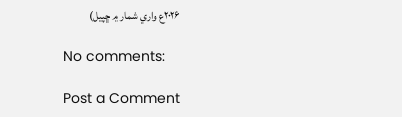۲۰۲۶ع واري شمار ۾ ڇپيل)

No comments:

Post a Comment